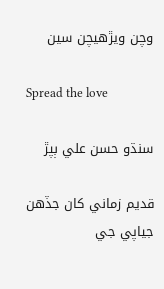وچن ويڙهيچن سين

Spread the love

سنڌو حسن علي ٻپڙ

قديم زماني کان جڏهن جياپي جي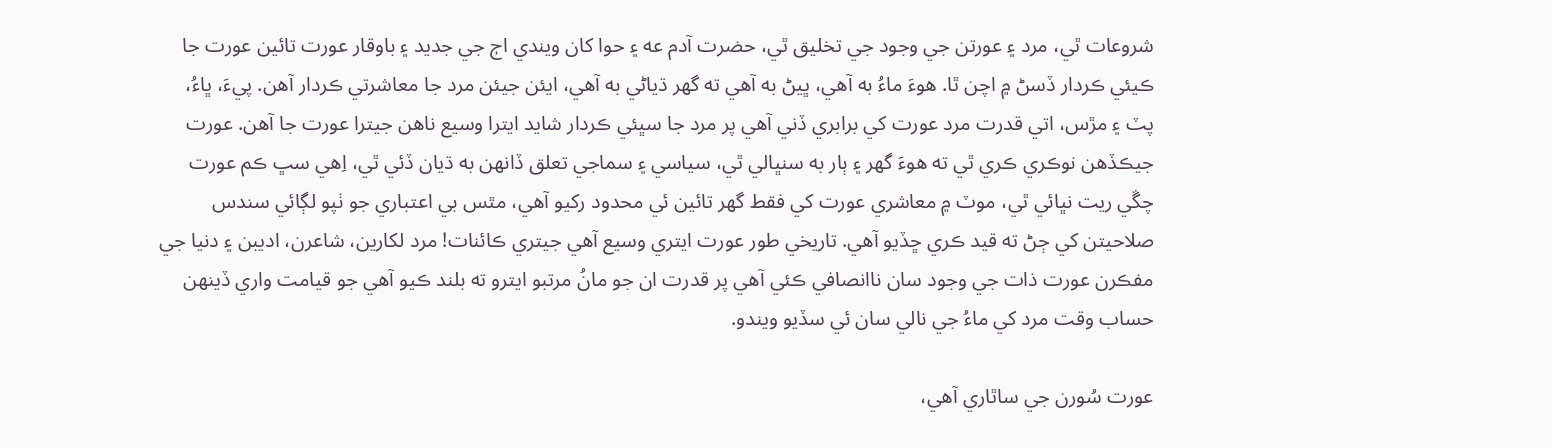شروعات ٿي، مرد ۽ عورتن جي وجود جي تخليق ٿي، حضرت آدم عه ۽ حوا کان ويندي اڄ جي جديد ۽ باوقار عورت تائين عورت جا ڪيئي ڪردار ڏسڻ ۾ اچن ٿا. هوءَ ماءُ به آهي، ڀيڻ به آهي ته گهر ڌياڻي به آهي، ايئن جيئن مرد جا معاشرتي ڪردار آهن. پيءَ، ڀاءُ، پٽ ۽ مڙس، اتي قدرت مرد عورت کي برابري ڏني آهي پر مرد جا سڀئي ڪردار شايد ايترا وسيع ناهن جيترا عورت جا آهن. عورت جيڪڏهن نوڪري ڪري ٿي ته هوءَ گهر ۽ ٻار به سنڀالي ٿي، سياسي ۽ سماجي تعلق ڏانهن به ڌيان ڏئي ٿي، اِهي سڀ ڪم عورت چڱي ريت نڀائي ٿي، موٽ ۾ معاشري عورت کي فقط گهر تائين ئي محدود رکيو آهي، مٿس بي اعتباري جو ٺپو لڳائي سندس صلاحيتن کي ڄڻ ته قيد ڪري ڇڏيو آهي. تاريخي طور عورت ايتري وسيع آهي جيتري ڪائنات! مرد لکارين، شاعرن، اديبن ۽ دنيا جي مفڪرن عورت ذات جي وجود سان ناانصافي ڪئي آهي پر قدرت ان جو مانُ مرتبو ايترو ته بلند ڪيو آهي جو قيامت واري ڏينهن حساب وقت مرد کي ماءُ جي نالي سان ئي سڏيو ويندو.

عورت سُورن جي ساٿاري آهي،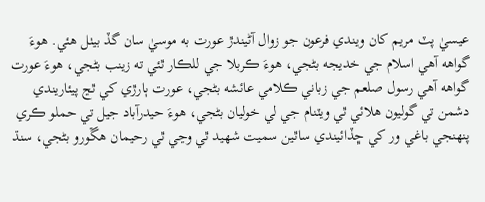عيسيٰ پٽ مريم کان ويندي فرعون جو زوال آڻيندڙ عورت به موسيٰ سان گڏ بيٺل هئي. هوءَ گواهه آهي اسلام جي خديجه بڻجي، هوءَ ڪربلا جي للڪار ٿئي ته زينب بڻجي، هوءَ عورت گواهه آهي رسول صلعم جي زباني ڪلامي عائشه بڻجي، عورت ٻارڙي کي ٿڃ پيئاريندي دشمن تي گوليون هلائي ٿي ويٽنام جي لي خوليان بڻجي، هوءَ حيدرآباد جيل تي حملو ڪري پنهنجي باغي ور کي ڇڏائيندي ساٿين سميت شهيد ٿي وڃي ٿي رحيمان هڱورو بڻجي، سنڌ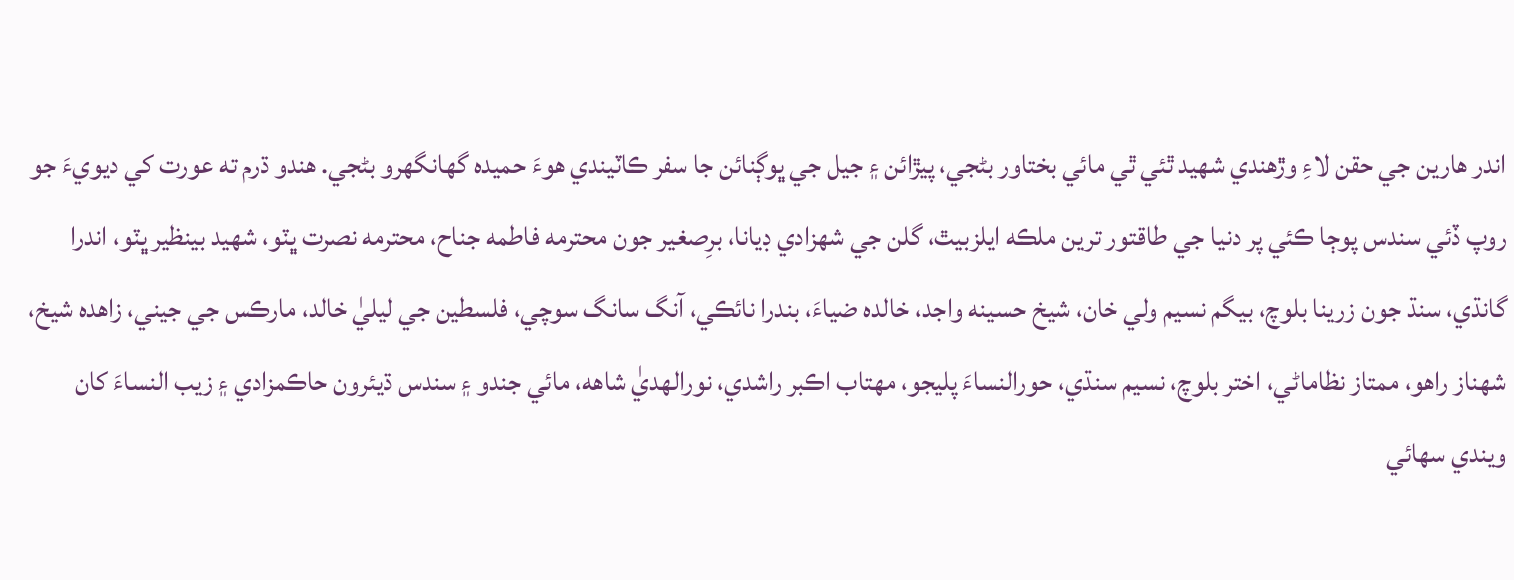اندر هارين جي حقن لاءِ وڙهندي شهيد ٿئي ٿي مائي بختاور بڻجي، پيڙائن ۽ جيل جي ڀوڳنائن جا سفر ڪاٽيندي هوءَ حميده گهانگهرو بڻجي. هندو ڌرم ته عورت کي ديويءَ جو روپ ڏئي سندس پوڄا ڪئي پر دنيا جي طاقتور ترين ملڪه ايلزبيٿ، گلن جي شهزادي ڊيانا، برِصغير جون محترمه فاطمه جناح، محترمه نصرت ڀٽو، شهيد بينظير ڀٽو، اندرا گانڌي، سنڌ جون زرينا بلوچ، بيگم نسيم ولي خان، شيخ حسينه واجد، خالده ضياءَ، بندرا نائڪي، آنگ سانگ سوچي، فلسطين جي ليليٰ خالد، مارڪس جي جيني، زاهده شيخ، شهناز راهو، ممتاز نظاماڻي، اختر بلوچ، نسيم سنڌي، حورالنساءَ پليجو، مهتاب اڪبر راشدي، نورالهديٰ شاهه، مائي جندو ۽ سندس ڌيئرون حاڪمزادي ۽ زيب النساءَ کان ويندي سهائي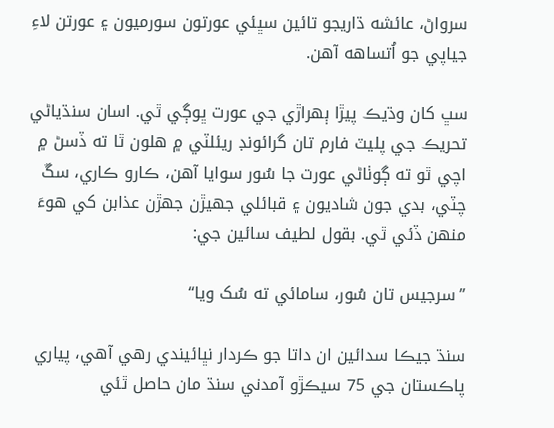سرواڻ، عائشه ڌاريجو تائين سڀئي عورتون سورميون ۽ عورتن لاءِ جياپي جو اُتساهه آهن.

سڀ کان وڌيڪ پيڙا ٻهراڙي جي عورت ڀوڳي ٿي. اسان سنڌياڻي تحريڪ جي پليٽ فارم تان گرائونڊ ريئلٽي ۾ هلون ٿا ته ڏسڻ ۾ اچي ٿو ته ڳوٺاڻي عورت جا سُور سوايا آهن، ڪارو ڪاري، سڱ چٽي، بدي جون شاديون ۽ قبائلي جهيڙن جهڙن عذابن کي هوءَ منهن ڏئي ٿي. بقول لطيف سائين جي:

”سرجيس تان سُور، سامائي ته سُک ويا“

سنڌ جيڪا سدائين ان داتا جو ڪردار نڀائيندي رهي آهي، پياري پاڪستان جي 75 سيڪڙو آمدني سنڌ مان حاصل ٿئي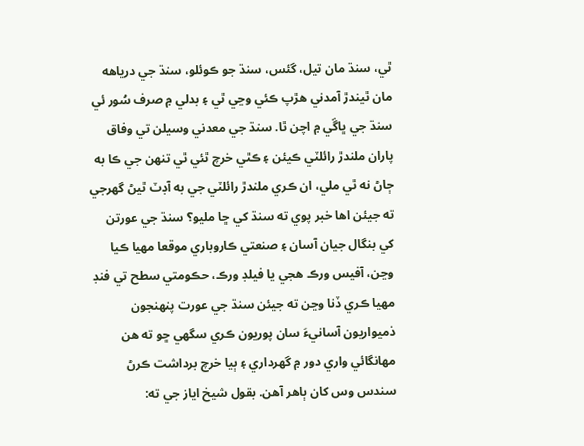ٿي، سنڌ مان تيل، گئس، سنڌ جو ڪوئلو، سنڌ جي درياهه مان ٿيندڙ آمدني هڙپ ڪئي وڃي ٿي ۽ بدلي ۾ صرف سُور ئي سنڌ جي ڀاڱي ۾ اچن ٿا. سنڌ جي معدني وسيلن تي وفاق پاران ملندڙ رائلٽي ڪيئن ۽ ڪٿي خرچ ٿئي ٿي تنهن جي ڪا به ڄاڻ نه ٿي ملي، ان ڪري ملندڙ رائلٽي جي به آڊٽ ٿيڻ گهرجي ته جيئن اها خبر پوي ته سنڌ کي ڇا مليو؟ سنڌ جي عورتن کي بنگال جيان آسان ۽ صنعتي ڪاروباري موقعا مهيا ڪيا وڃن، آفيس ورڪ هجي يا فيلڊ ورڪ، حڪومتي سطح تي فنڊ مهيا ڪري ڏنا وڃن ته جيئن سنڌ جي عورت پنهنجون ذميواريون آسانيءَ سان پوريون ڪري سگهي ڇو ته هن مهانگائي واري دور ۾ گهرداري ۽ ٻيا خرچ برداشت ڪرڻ سندس وس کان ٻاهر آهن. بقول شيخ اياز جي ته: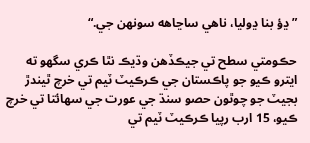”ڍؤ بنا ڍوليا، ناهي ساڃاهه سونهن جي.“

حڪومتي سطح تي جيڪڏهن وڌيڪ نٿا ڪري سگهو ته ايترو ڪيو جو پاڪستان جي ڪرڪيٽ ٽيم تي خرچ ٿيندڙ بجيٽ جو چوٿون حصو سنڌ جي عورت جي سهائتا تي خرچ ڪيو، 15 ارب رپيا ڪرڪيٽ ٽيم تي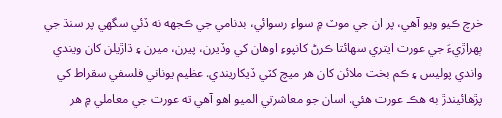خرچ ڪيو ويو آهي، پر ان جي موٽ ۾ سواءِ رسوائي، بدنامي جي ڪجهه نه ڏئي سگهي پر سنڌ جي ٻهراڙيءَ جي عورت ايتري سهائتا ڪرڻ کانپوءِ اوهان کي وڏيرن، پيرن، ميرن ۽ ڌاڙيلن کان ويندي واندي پوليس ۽ ڪم بخت ملائن کان هر ميچ کٽي ڏيکاريندي. عظيم يوناني فلسفي سقراط کي پڙهائيندڙ به هڪ عورت هئي. اسان جو معاشرتي الميو اهو آهي ته عورت جي معاملي ۾ هر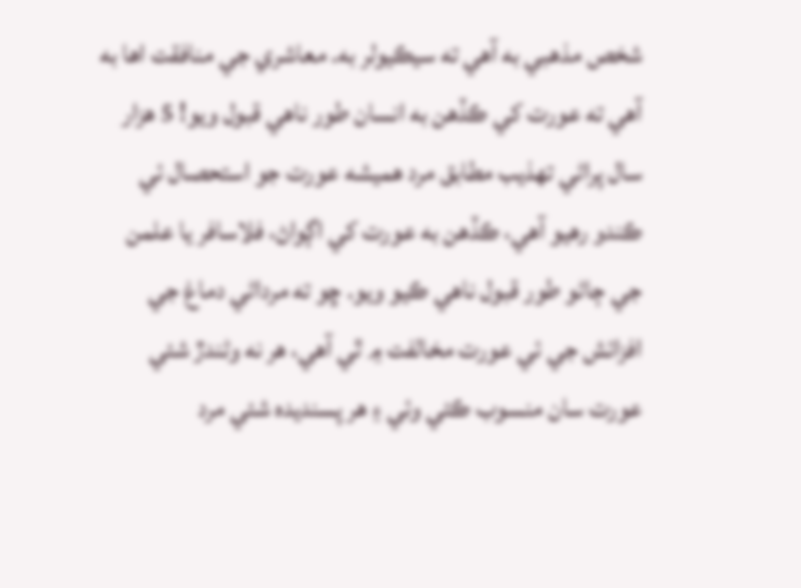شخص مذهبي به آهي ته سيڪيولر به. معاشري جي منافقت اها به آهي ته عورت کي ڪڏهن به انسان طور ناهي قبول ويو! 5 هزار سال پراڻي تهذيب مطابق مرد هميشه عورت جو استحصال ئي ڪندو رهيو آهي، ڪڏهن به عورت کي اڳواڻ، فلاسافر يا علمن جي ڄاڻو طور قبول ناهي ڪيو ويو. ڇو ته مرداڻي دماغ جي افزائش جي ئي عورت مخالفت ۾ ٿي آهي، هر نه وڻندڙ شئي عورت سان منسوب ڪئي وئي ۽ هر پسنديده شئي مرد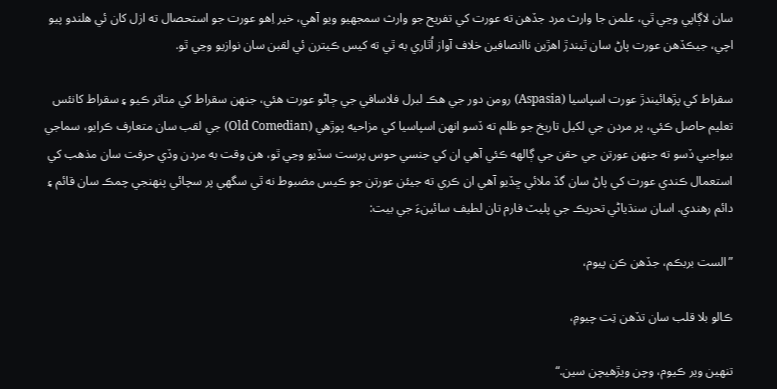سان لاڳاپي وڃي ٿي، علمن جا وارث مرد جڏهن ته عورت کي تفريح جو وارث سمجهيو ويو آهي، خير اِهو عورت جو استحصال ته ازل کان ئي هلندو پيو اچي، جيڪڏهن عورت پاڻ سان ٿيندڙ اهڙين ناانصافين خلاف آواز اُٿاري به ٿي ته کيس ڪيترن ئي لقبن سان نوازيو وڃي ٿو.

سقراط کي پڙهائيندڙ عورت اسپاسيا (Aspasia) رومن دور جي هڪ لبرل فلاسافي جي ڄاڻو عورت هئي، جنهن سقراط کي متاثر ڪيو ۽ سقراط کانئس تعليم حاصل ڪئي، پر مردن جي لکيل تاريخ جو ظلم ته ڏسو انهن اسپاسيا کي مزاحيه پوڙهي (Old Comedian) جي لقب سان متعارف ڪرايو، سماجي بيواجبي ڏسو ته جنهن عورتن جي حقن جي ڳالهه ڪئي آهي ان کي جنسي حوس پرست سڏيو وڃي ٿو، هن وقت به مردن وڏي حرفت سان مذهب کي استعمال ڪندي عورت کي پاڻ سان گڏ ملائي ڇڏيو آهي ان ڪري ته جيئن عورتن جو ڪيس مضبوط نه ٿي سگهي پر سچائي پنهنجي چمڪ سان قائم ۽ دائم رهندي. اسان سنڌياڻي تحريڪ جي پليٽ فارم تان لطيف سائينءَ جي بيت:

”الست بربڪم، جڏهن ڪن پيوم،

ڪالو بلا قلب سان تڏهن تِت چيومِ،

تنهين وير ڪيوم، وچن ويڙهيچن سين.“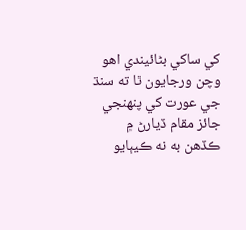کي ساکي بڻائيندي اهو وچن ورجايون ٿا ته سنڌ جي عورت کي پنهنجي جائز مقام ڏيارڻ ۾ ڪڏهن به نه ڪيٻايو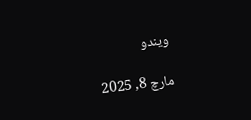ويندو

مارچ 8, 2025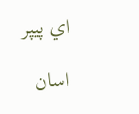اي پيپر

اسان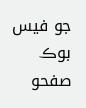جو فيس بوڪ صفحو